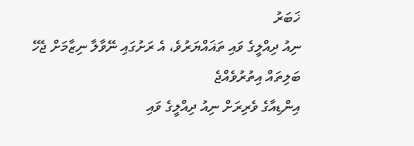ޚަބަރު
ނިއު ދިއްލީގެ ވައި ތަޣައްޔަރުވެ، އެ ރަށުގައި ނޭވާލާ ނިޒާމަށް ޖެހޭ ބަލިތައް އިތުރުވެއްޖެ
އިންޑިއާގެ ވެރިރަށް ނިއު ދިއްލީގެ ވައި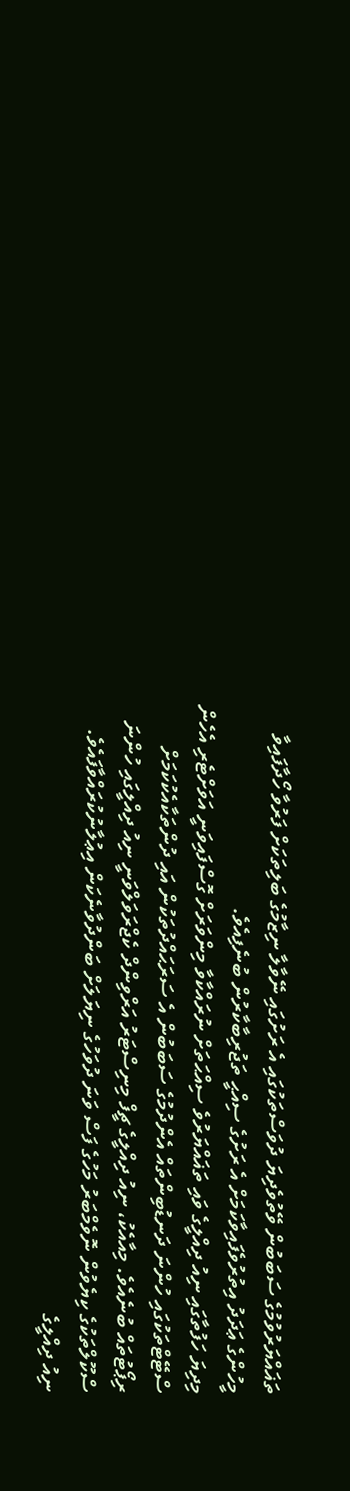ތަޣައްޔަރުވުމުގެ ސަބަބުން ވޭތުވެދިޔަ ދުވަސްތަކުގައި އެ ރަށުގައި ނޭވާލާ ނިޒާމުގެ ބަލިތަކަށް ފަރުވާ ހޯދާފައިވާ މީހުންގެ ޢަދަދު އިތުރުވެފައިވާކަމަށް އެ ރަށުގެ ސިއްޙީ ތަޖުރިބާކާރުން ބުނެފިއެވެ.
މިދިޔަ ހަފުތާގައި ނިއު ދިއްލީގެ ވައި ތަޣައްޔަރުވެ ސިއްޙަތަށް ނުރައްކާވާ މިންވަރަށް ގޮސްފައިވަނީ އަވަށްޓެރި އެހެން ސްޓޭޓްތަކުގައި ހުންނަ ދަނޑުބިންތައް އެންދުމުގެ ސަބަބުން އެ ސަރަޙައްދުތަކުން އައި ދުންތަކާއެކުކަމަށް ރިޕޯޓުތައް ބުނެއެވެ. މިއާއެކު، ނިއު ދިއްލީގެ ޗީފް މިނިސްޓަރު އަރްވިންދް ކެޖްރަވަލްވަނީ ނިއު ދިއްލީގައި ހުންނަ ސްކޫލްތަކުގެ ކިޔެވުން ނޮވެމްބަރު މަހުގެ ފަސް ވަނަ ދުވަހުގެ ނިޔަލަށް ބަންދުވާނެކަން އިޢުލާނުކުރައްވާފައެވެ.
ނިއު ދިއްލީގެ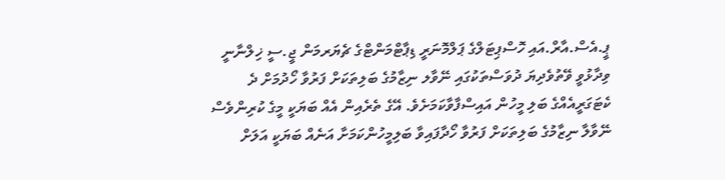ޕީ.އެސް.އާރް.އައި ހޮސްޕިޓަލްގެ ޕަލްމޮނަރީ ޑިޕާޓްމަންޓްގެ ޗެޔަރމަން ޖީ.ސީ ޚިލްނާނީ ވިދާޅުވީ ވޭތުވެދިޔަ ދުވަސްތަކުގައި ނޭވާލ ނިޒާމުގެ ބަލިތަކަށް ފަރުވާ ހޯދުމަށް ދެ ކެޓަގަރީއެއްގެ ބަލި މީހުން އައިސްފާވާކަމަށެވެ. އޭގެ ތެރެއިން އެއް ބަޔަކީ މީގެ ކުރިންވެސް ނޭވާލާ ނިޒާމުގެ ބަލިތަކަށް ފަރުވާ ހޯދާފައިވާ ބަލިމީހުންކަމަށާ އަނެއް ބަޔަކީ އަލަށް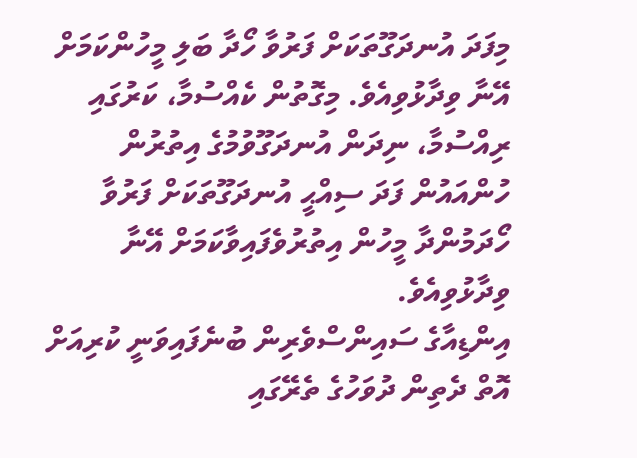މިފަދަ އުނދަގޫތަކަށް ފަރުވާ ހޯދާ ބަލި މީހުންކަމަށް އޭނާ ވިދާޅުވިއެވެ. މިގޮތުން ކެއްސުމާ، ކަރުގައި ރިއްސުމާ، ނިދަން އުނދަގޫވުމުގެ އިތުރުން ހުންއައުން ފަދަ ސިއްޙީ އުނދަގޫތަކަށް ފަރުވާ ހޯދަމުންދާ މީހުން އިތުރުވެފައިވާކަމަށް އޭނާ ވިދާޅުވިއެވެ.
އިންޑިއާގެ ސައިންސްވެރިން ބުނެފައިވަނީ ކުރިއަށް އޮތް ދެތިން ދުވަހުގެ ތެރޭގައި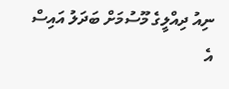ނިއު ދިއްލީގެ މޫސުމަށް ބަދަލު އައިސް އެ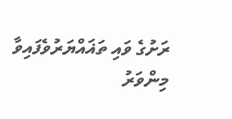ރަށުގެ ވައި ތަޣައްޔަރުވެފައިވާ މިންވަރު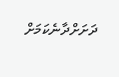ދަށަށްދާނެކަމަށް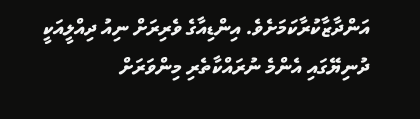އަންދާޒާކުރާކަމަށެވެ. އިންޑިއާގެ ވެރިރަށް ނިއު ދިއްލީއަކީ ދުނިޔޭގައި އެންމެ ނުރައްކާތެރި މިންވަރަށް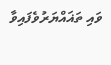ވައި ތަޣައްޔަރުވެފައިވާ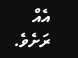އެއް ރަށެވެ.